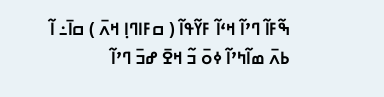ߒ߬ߓߊ߬ ߣߴߊ߬ ߞߵߊ߬ ߓߌ߬ߟߊ߬ ( ߛߓߊߣߊ߲ ߞߍ߫ ) ߛߊ߫߸ ߊ߬ ߕߍ߫ ߘߊ߬ߤߴߊ߬ ߦߋ߫ ߏ߬ ߞߐ߫ ߝߏ߫ ߣߴߊ߬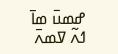ߝߘߎ߫ ߘߊ߫ ߗߍ߬ ߜߘߍ߫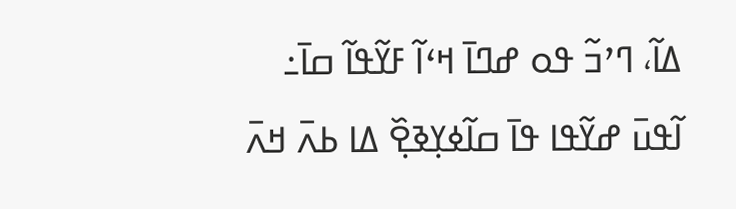ߡߊ߬، ߣߴߏ߬ ߟߋ ߝߣߊ߫ ߞߵߊ߬ ߓߌ߬ߟߊ߬ ߛߊ߫߸ ߊ߬ߟߎ߫ ߝߌ߬ߟߊ ߟߊ߫ ߛߊ߬ߦߌ߲ߢߐ߲߰ ߡߊ ߕߍ߫ ߞߍ߫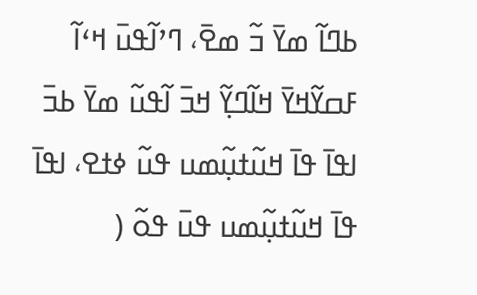ߕߣߊ߬ ߘߌ߫ ߏ߬ ߘߐ߫، ߣߴߊ߬ߟߎ߫ ߞߵߊ߬ ߓߛߌ߬ߞߌ߫ ߞߊ߬ߣߌ߲߬ ߞߏ߫ ߊ߬ߟߎ߬ ߘߌ߫ ߕߏ߫ ߊߟߊ߫ ߟߊ߫ ߞߎ߬ߙߎ߲߬ߘߎ ߟߎ߬ ߦߙߐ، ߊߟߊ߫ ߟߊ߫ ߞߎ߬ߙߎ߲߬ߘߎ ߟߎ߫ ߟߋ߬ (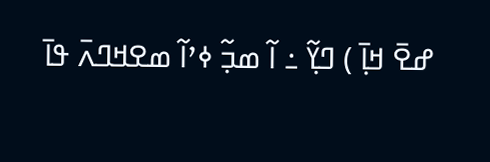ߝߐ߫ ߞߊ߲߫ ) ߣߌ߲߬ ߸ ߊ߬ ߘߏ߲߬ ߦߴߊ߬ ߘߐߞߣߍ߫ ߟߊ߫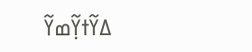ߡߌ߬ߙߌ߲߬ߘߌ߬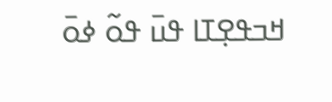ߞߏߟߐ߲ߠߊ ߟߎ߫ ߟߋ߬ ߦߋ߫